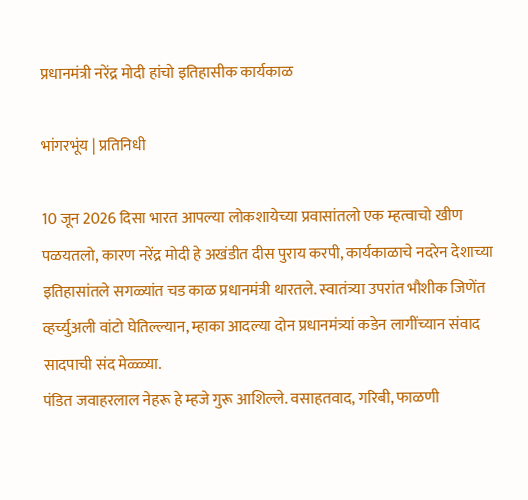प्रधानमंत्री नरेंद्र मोदी हांचो इतिहासीक कार्यकाळ

भांगरभूंय | प्रतिनिधी

10 जून 2026 दिसा भारत आपल्या लोकशायेच्या प्रवासांतलो एक म्हत्वाचो खीण पळयतलो, कारण नरेंद्र मोदी हे अखंडीत दीस पुराय करपी, कार्यकाळाचे नदरेन देशाच्या इतिहासांतले सगळ्यांत चड काळ प्रधानमंत्री थारतले. स्वातंत्र्या उपरांत भौशीक जिणेंत व्हर्च्युअली वांटो घेतिल्ल्यान, म्हाका आदल्या दोन प्रधानमंत्र्यां कडेन लागींच्यान संवाद सादपाची संद मेळ्ळ्या.
पंडित जवाहरलाल नेहरू हे म्हजे गुरू आशिल्ले. वसाहतवाद, गरिबी, फाळणी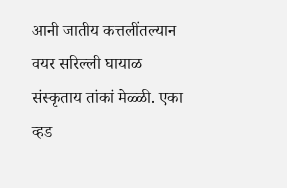आनी जातीय कत्तलींतल्यान वयर सरिल्ली घायाळ संस्कृताय तांकां मेळ्ळी. एका व्हड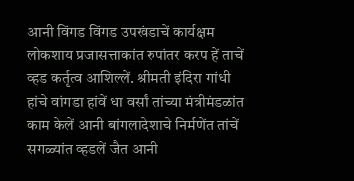आनी विंगड विंगड उपखंडाचें कार्यक्षम लोकशाय प्रजासत्ताकांत रुपांतर करप हें ताचें व्हड कर्तृत्व आशिल्लें. श्रीमती इंदिरा गांधी हांचे वांगडा हांवें धा वर्सां तांच्या मंत्रीमंडळांत काम केलें आनी बांगलादेशाचे निर्मणेंत तांचें सगळ्यांत व्हडलें जैत आनी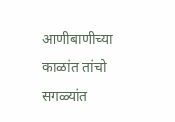आणीबाणीच्या काळांत तांचो सगळ्यांत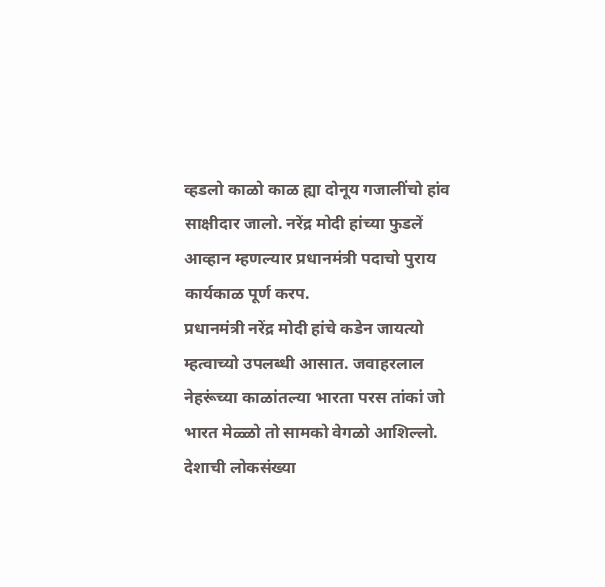व्हडलो काळो काळ ह्या दोनूय गजालींचो हांव साक्षीदार जालो. नरेंद्र मोदी हांच्या फुडलें आव्हान म्हणल्यार प्रधानमंत्री पदाचो पुराय कार्यकाळ पूर्ण करप.
प्रधानमंत्री नरेंद्र मोदी हांचे कडेन जायत्यो म्हत्वाच्यो उपलब्धी आसात. जवाहरलाल नेहरूंच्या काळांतल्या भारता परस तांकां जो भारत मेळ्ळो तो सामको वेगळो आशिल्लो. देशाची लोकसंख्या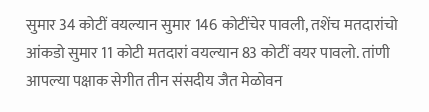सुमार 34 कोटीं वयल्यान सुमार 146 कोटींचेर पावली, तशेंच मतदारांचो आंकडो सुमार 11 कोटी मतदारां वयल्यान 83 कोटीं वयर पावलो. तांणी आपल्या पक्षाक सेगीत तीन संसदीय जैत मेळोवन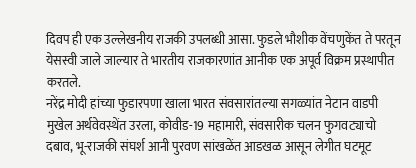दिवप ही एक उल्लेखनीय राजकी उपलब्धी आसा. फुडले भौशीक वेंचणुकेंत ते परतून येसस्वी जाले जाल्यार ते भारतीय राजकारणांत आनीक एक अपूर्व विक्रम प्रस्थापीत करतले.
नरेंद्र मोदी हांच्या फुडारपणा खाला भारत संवसारांतल्या सगळ्यांत नेटान वाडपी मुखेल अर्थवेवस्थेंत उरला, कोवीड-19 महामारी, संवसारीक चलन फुगवट्याचो दबाव, भू-राजकी संघर्श आनी पुरवण सांखळेंत आडखळ आसून लेगीत घटमूट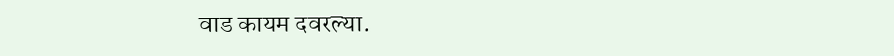वाड कायम दवरल्या.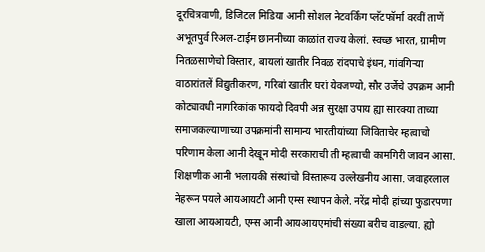दूरचित्रवाणी, डिजिटल मिडिया आनी सोशल नेटवर्किंग प्लॅटफॉर्मा वरवीं ताणें अभूतपुर्व रिअल-टाईम छाननीच्या काळांत राज्य केलां. स्वच्छ भारत, ग्रामीण नितळसाणेचो विस्तार, बायलां खातीर निवळ रांदपाचे इंधन, गांवगिऱ्या वाठारांतलें विद्युतीकरण, गरिबां खातीर घरां येवजण्यो, सौर उर्जेचे उपक्रम आनी कोट्यावधी नागरिकांक फायदो दिवपी अन्न सुरक्षा उपाय ह्या सारक्या ताच्या समाजकल्याणाच्या उपक्रमांनी सामान्य भारतीयांच्या जिविताचेर म्हत्वाचो परिणाम केला आनी देखून मोदी सरकाराची ती म्हत्वाची कामगिरी जावन आसा.
शिक्षणीक आनी भलायकी संस्थांचो विस्तारूय उल्लेखनीय आसा. जवाहरलाल नेहरून पयले आयआयटी आनी एम्स स्थापन केले. नरेंद्र मोदी हांच्या फुडारपणा खाला आयआयटी, एम्स आनी आयआयएमांची संख्या बरीच वाडल्या. ह्यो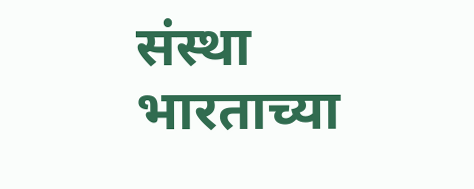संस्था भारताच्या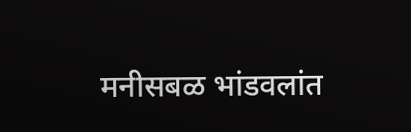मनीसबळ भांडवलांत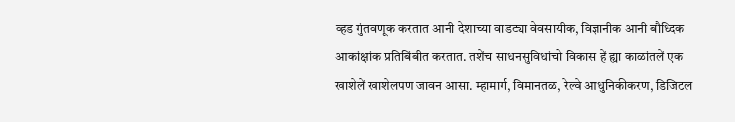व्हड गुंतवणूक करतात आनी देशाच्या वाडट्या वेवसायीक, विज्ञानीक आनी बौध्दिक आकांक्षांक प्रतिबिंबीत करतात. तशेंच साधनसुविधांचो विकास हें ह्या काळांतलें एक खाशेलें खाशेलपण जावन आसा. म्हामार्ग, विमानतळ, रेल्वे आधुनिकीकरण, डिजिटल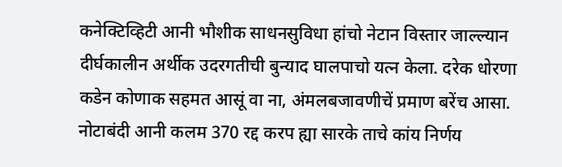कनेक्टिव्हिटी आनी भौशीक साधनसुविधा हांचो नेटान विस्तार जाल्ल्यान दीर्घकालीन अर्थीक उदरगतीची बुन्याद घालपाचो यत्न केला. दरेक धोरणा कडेन कोणाक सहमत आसूं वा ना, अंमलबजावणीचें प्रमाण बरेंच आसा.
नोटाबंदी आनी कलम 370 रद्द करप ह्या सारके ताचे कांय निर्णय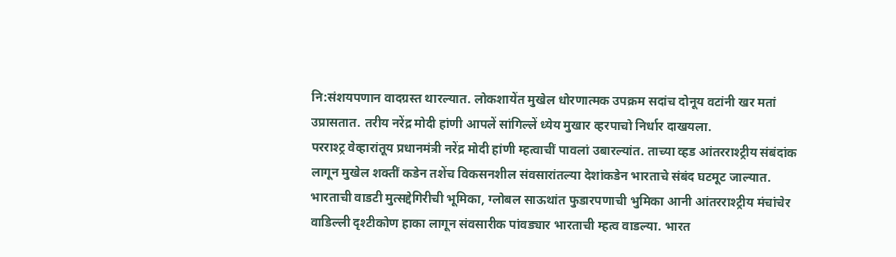नि:संशयपणान वादग्रस्त थारल्यात. लोकशायेंत मुखेल धोरणात्मक उपक्रम सदांच दोनूय वटांनी खर मतां उप्रासतात. तरीय नरेंद्र मोदी हांणी आपलें सांगिल्लें ध्येय मुखार व्हरपाचो निर्धार दाखयला.
परराश्ट्र वेव्हारांतूय प्रधानमंत्री नरेंद्र मोदी हांणी म्हत्वाचीं पावलां उबारल्यांत. ताच्या व्हड आंतरराश्ट्रीय संबंदांक लागून मुखेल शक्तीं कडेन तशेंच विकसनशील संवसारांतल्या देशांकडेन भारताचे संबंद घटमूट जाल्यात. भारताची वाडटी मुत्सद्देगिरीची भूमिका, ग्लोबल साऊथांत फुडारपणाची भुमिका आनी आंतरराश्ट्रीय मंचांचेर वाडिल्ली दृश्टीकोण हाका लागून संवसारीक पांवड्यार भारताची म्हत्व वाडल्या. भारत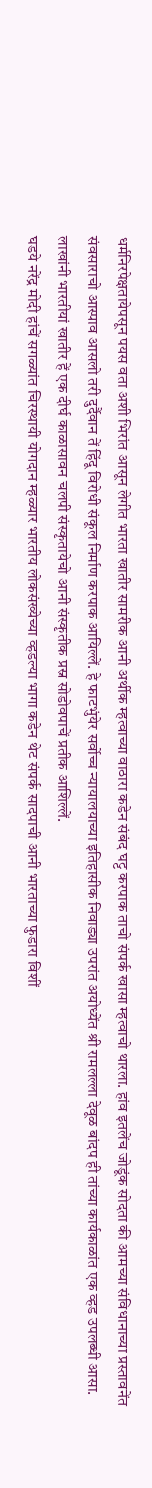धर्मनिरपेक्षतायेपसून पयस वता अशी भिरांत आसून लेगीत भारता खातीर सामरीक आनी अर्थीक म्हत्वाच्या वाठारा कडेन संबंद घट्ट करपाक ताचो संपर्क खासा म्हत्वाचो थारला. हांव इतलेंच जोडूंक सोदता की आमच्या संविधानाच्या प्रस्तावनेंत संवसाराचो आस्पाव आसलो तरी दुर्दैवान तें हिंदू विरोधी संकूल निर्माण करपाक आयिल्लें. हे फाटभुंयेर सर्वोच्च न्यायालयाच्या इतिहासीक निवाड्या उपरांत अयोध्येंत श्री रामलल्ला देवूळ बांदप ही तांच्या कार्यकाळांत एक व्हड उपलब्धी आसा. लाखांनी भारतीयां खातीर हें एक दीर्घ काळासावन चलपी संस्कृतायेचो आनी संस्कृतीक प्रस्न सोडोवपाचें प्रतीक आशिल्लें.
घडये नरेंद्र मोदी हांचें सगळ्यांत चिरस्थायी योगदान म्हळ्यार भारतीय लोकसंख्येच्या व्हडल्या भागा कडेन थेट संपर्क सादपाची आनी भारताच्या फुडारा विशीं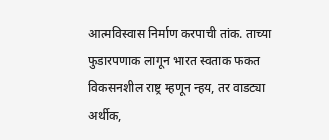आत्मविस्वास निर्माण करपाची तांक. ताच्या फुडारपणाक लागून भारत स्वताक फकत विकसनशील राष्ट्र म्हणून न्हय, तर वाडट्या अर्थीक,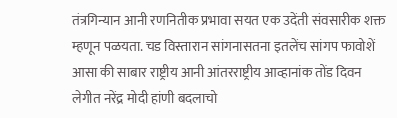तंत्रगिन्यान आनी रणनितीक प्रभावा सयत एक उदेंती संवसारीक शक्त म्हणून पळयता. चड विस्तारान सांगनासतना इतलेंच सांगप फावोशें आसा की साबार राष्ट्रीय आनी आंतरराष्ट्रीय आव्हानांक तोंड दिवन लेगीत नरेंद्र मोदी हांणी बदलाचो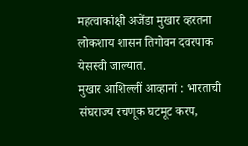महत्वाकांक्षी अजेंडा मुखार व्हरतना लोकशाय शासन तिगोवन दवरपाक येसस्वी जाल्यात.
मुखार आशिल्लीं आव्हानां : भारताची संघराज्य रचणूक घटमूट करप,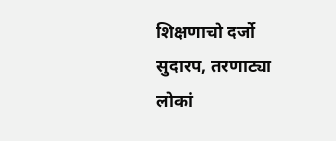शिक्षणाचो दर्जो सुदारप, तरणाट्या लोकां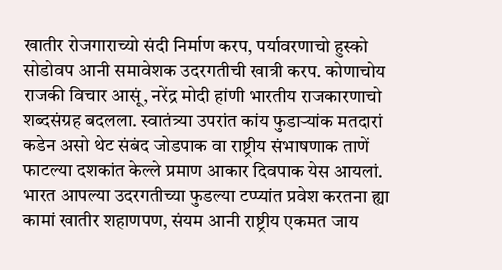खातीर रोजगाराच्यो संदी निर्माण करप, पर्यावरणाचो हुस्को सोडोवप आनी समावेशक उदरगतीची खात्री करप. कोणाचोय राजकी विचार आसूं, नरेंद्र मोदी हांणी भारतीय राजकारणाचो शब्दसंग्रह बदलला. स्वातंत्र्या उपरांत कांय फुडाऱ्यांक मतदारां कडेन असो थेट संबंद जोडपाक वा राष्ट्रीय संभाषणाक ताणें फाटल्या दशकांत केल्ले प्रमाण आकार दिवपाक येस आयलां.
भारत आपल्या उदरगतीच्या फुडल्या टप्प्यांत प्रवेश करतना ह्या कामां खातीर शहाणपण, संयम आनी राष्ट्रीय एकमत जाय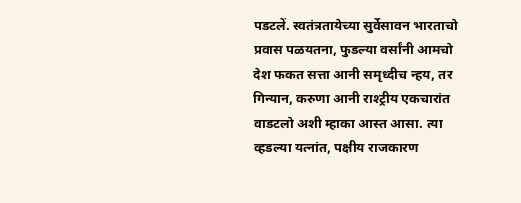पडटलें. स्वतंत्रतायेच्या सुर्वेसावन भारताचो प्रवास पळयतना, फुडल्या वर्सांनी आमचो देश फकत सत्ता आनी समृध्दीच न्हय, तर गिन्यान, करुणा आनी राश्ट्रीय एकचारांत वाडटलो अशी म्हाका आस्त आसा. त्या व्हडल्या यत्नांत, पक्षीय राजकारण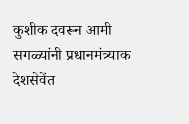कुशीक दवरून आमी सगळ्यांनी प्रधानमंत्र्याक देशसेवेंत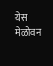येस मेळोवन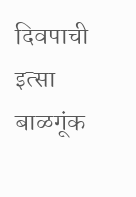दिवपाची इत्सा बाळगूंक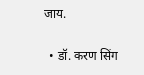जाय.

  • डॉ. करण सिंग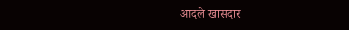आदले खासदार